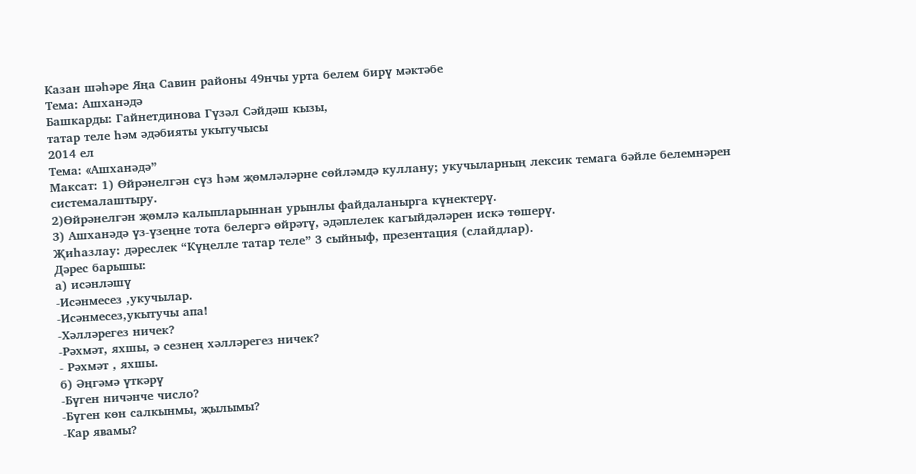Казан шәһәре Яңа Савин районы 49нчы урта белем бирү мәктәбе
Тема: Ашханәдә
Башкарды: Гайнетдинова Гүзәл Сәйдәш кызы,
татар теле һәм әдәбияты укытучысы
2014 ел
Тема: «Ашханәдә”
Максат: 1) Өйрәнелгән сүз һәм җөмләләрне сөйләмдә куллану; укучыларның лексик темага бәйле белемнәрен системалаштыру.
2)Өйрәнелгән җөмлә калыпларыннан урынлы файдаланырга күнектерү.
3) Ашханәдә үз-үзеңне тота белергә өйрәтү, әдәплелек кагыйдәләрен искә төшерү.
Җиһазлау: дәреслек “Күңелле татар теле” 3 сыйныф, презентация (слайдлар).
Дәрес барышы:
а) исәнләшү
-Исәнмесез ,укучылар.
-Исәнмесез,укытучы апа!
-Хәлләрегез ничек?
-Рәхмәт, яхшы, ә сезнең хәлләрегез ничек?
- Рәхмәт , яхшы.
б) Әңгәмә үткәрү
-Бүген ничәнче число?
-Бүген көн салкынмы, җылымы?
-Кар явамы?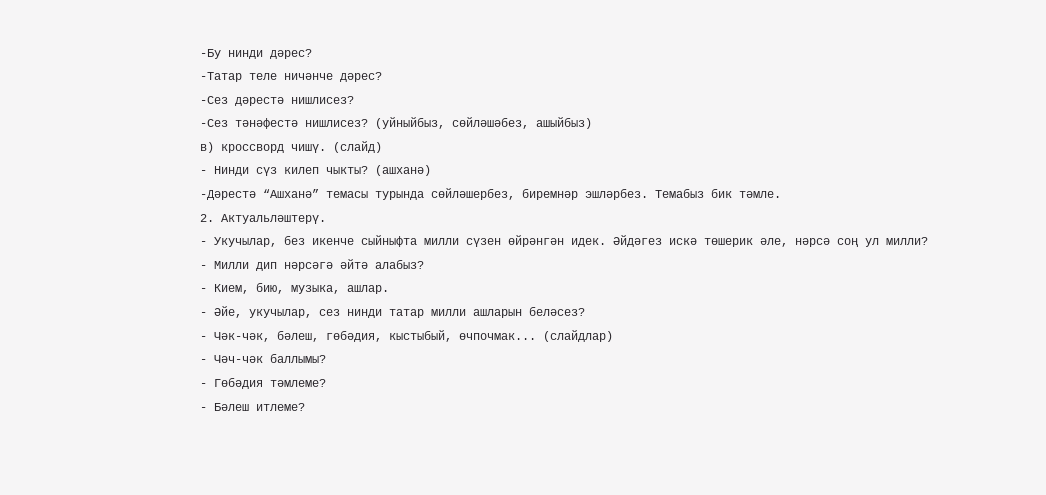-Бу нинди дәрес?
-Татар теле ничәнче дәрес?
-Сез дәрестә нишлисез?
-Сез тәнәфестә нишлисез? (уйныйбыз, сөйләшәбез, ашыйбыз)
в) кроссворд чишү. (слайд)
- Нинди сүз килеп чыкты? (ашханә)
-Дәрестә “Ашханә” темасы турында сөйләшербез, биремнәр эшләрбез. Темабыз бик тәмле.
2. Актуальләштерү.
- Укучылар, без икенче сыйныфта милли сүзен өйрәнгән идек. Әйдәгез искә төшерик әле, нәрсә соң ул милли?
- Милли дип нәрсәгә әйтә алабыз?
- Кием, бию, музыка, ашлар.
- Әйе, укучылар, сез нинди татар милли ашларын беләсез?
- Чәк-чәк, бәлеш, гөбәдия, кыстыбый, өчпочмак... (слайдлар)
- Чәч-чәк баллымы?
- Гөбәдия тәмлеме?
- Бәлеш итлеме?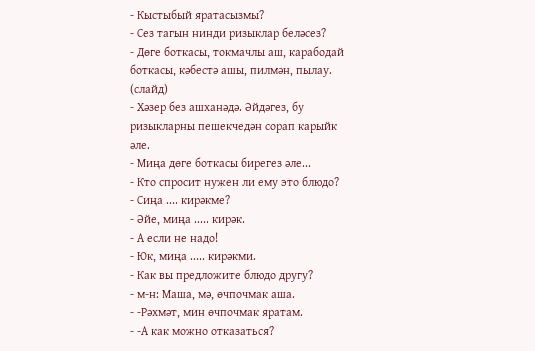- Кыстыбый яратасызмы?
- Сез тагын нинди ризыклар беләсез?
- Дөге боткасы, токмачлы аш, карабодай боткасы, кәбестә ашы, пилмән, пылау. (слайд)
- Хәзер без ашханәдә. Әйдәгез, бу ризыкларны пешекчедән сорап карыйк әле.
- Миңа дөге боткасы бирегез әле...
- Кто спросит нужен ли ему это блюдо?
- Сиңа .... кирәкме?
- Әйе, миңа ..... кирәк.
- А если не надо!
- Юк, миңа ..... кирәкми.
- Как вы предложите блюдо другу?
- м-н: Маша, мә, өчпочмак аша.
- -Рәхмәт, мин өчпочмак яратам.
- -А как можно отказаться?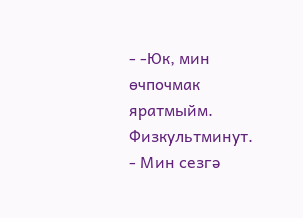- -Юк, мин өчпочмак яратмыйм.
Физкультминут.
- Мин сезгә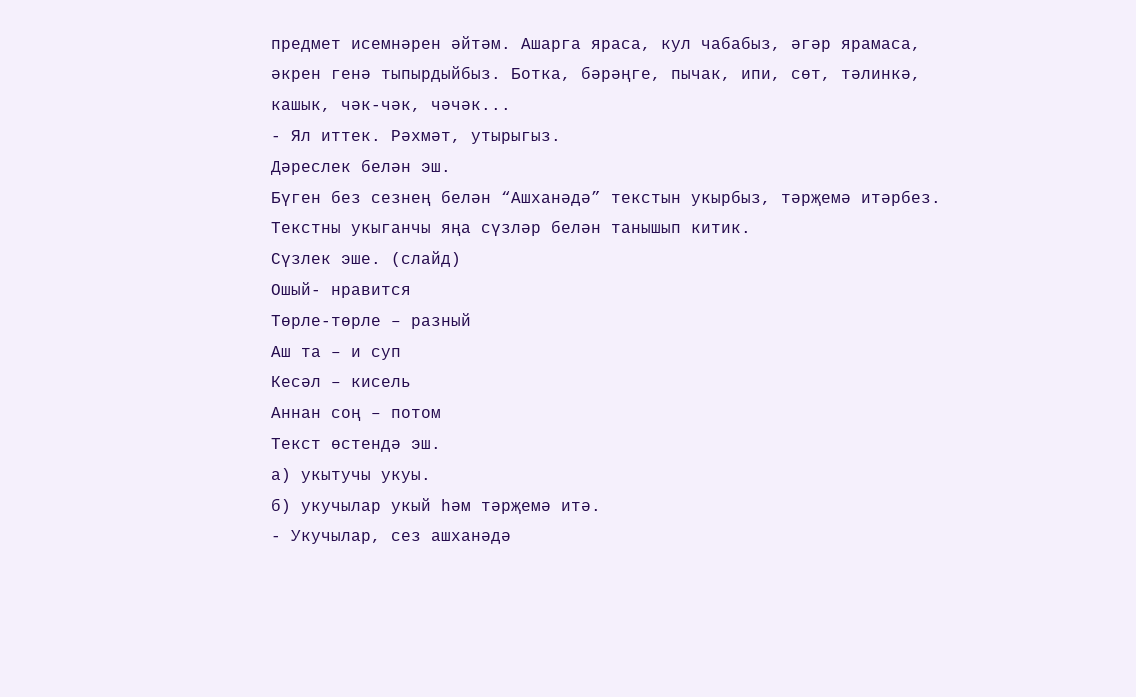предмет исемнәрен әйтәм. Ашарга яраса, кул чабабыз, әгәр ярамаса, әкрен генә тыпырдыйбыз. Ботка, бәрәңге, пычак, ипи, сөт, тәлинкә, кашык, чәк-чәк, чәчәк...
- Ял иттек. Рәхмәт, утырыгыз.
Дәреслек белән эш.
Бүген без сезнең белән “Ашханәдә” текстын укырбыз, тәрҗемә итәрбез. Текстны укыганчы яңа сүзләр белән танышып китик.
Сүзлек эше. (слайд)
Ошый- нравится
Төрле-төрле – разный
Аш та – и суп
Кесәл – кисель
Аннан соң – потом
Текст өстендә эш.
а) укытучы укуы.
б) укучылар укый һәм тәрҗемә итә.
- Укучылар, сез ашханәдә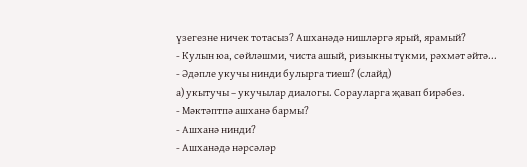үзегезне ничек тотасыз? Ашханәдә нишләргә ярый, ярамый?
- Кулын юа, сөйләшми, чиста ашый, ризыкны түкми, рәхмәт әйтә...
- Әдәпле укучы нинди булырга тиеш? (слайд)
а) укытучы – укучылар диалогы. Сорауларга җавап бирәбез.
- Мәктәптпә ашханә бармы?
- Ашханә нинди?
- Ашханәдә нәрсәләр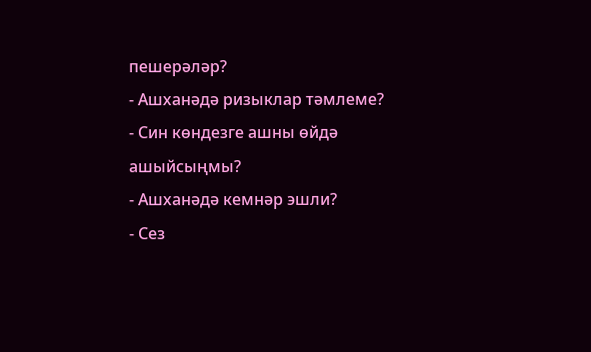пешерәләр?
- Ашханәдә ризыклар тәмлеме?
- Син көндезге ашны өйдә ашыйсыңмы?
- Ашханәдә кемнәр эшли?
- Сез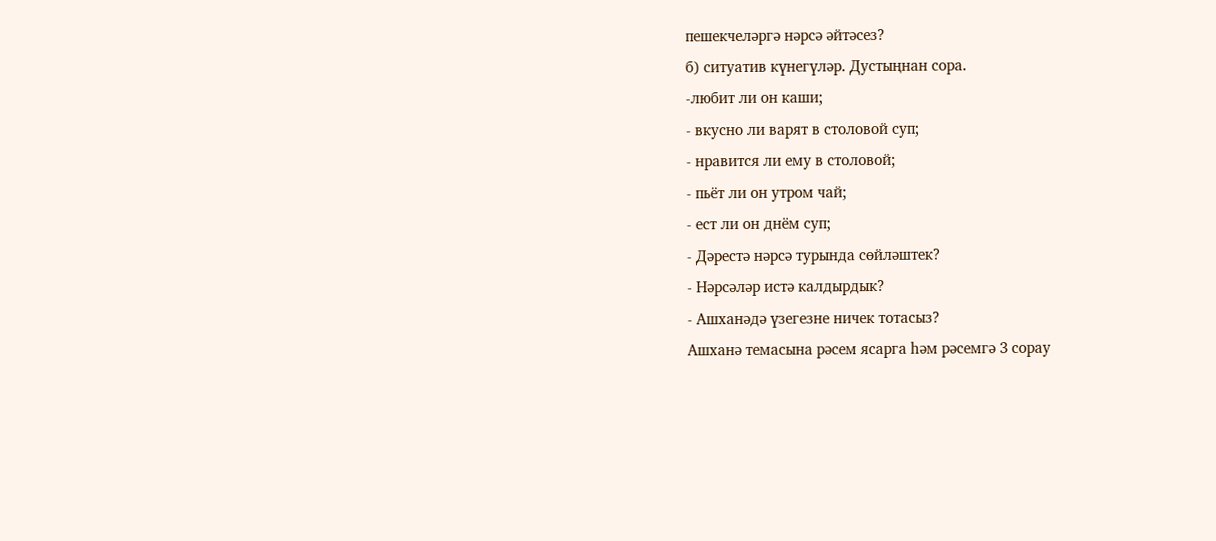пешекчеләргә нәрсә әйтәсез?
б) ситуатив күнегүләр. Дустыңнан сора.
-любит ли он каши;
- вкусно ли варят в столовой суп;
- нравится ли ему в столовой;
- пьёт ли он утром чай;
- ест ли он днём суп;
- Дәрестә нәрсә турында сөйләштек?
- Нәрсәләр истә калдырдык?
- Ашханәдә үзегезне ничек тотасыз?
Ашханә темасына рәсем ясарга һәм рәсемгә 3 сорау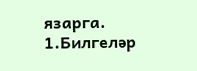язарга.
1.Билгеләр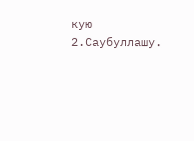кую
2.Саубуллашу.